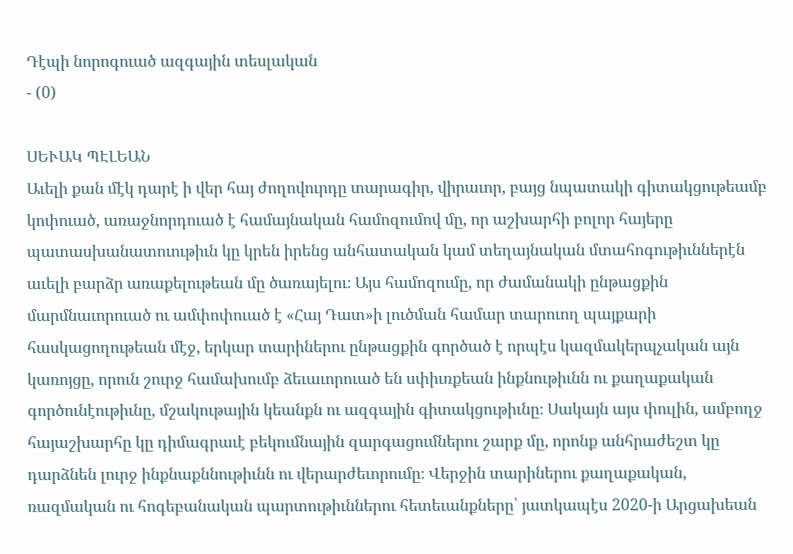Դէպի նորոգուած ազգային տեսլական
- (0)

ՍԵՒԱԿ ՊԷԼԵԱՆ
Աւելի քան մէկ դարէ ի վեր հայ ժողովուրդը տարագիր, վիրաւոր, բայց նպատակի գիտակցութեամբ կոփուած, առաջնորդուած է համայնական համոզումով մը, որ աշխարհի բոլոր հայերը պատասխանատուութիւն կը կրեն իրենց անհատական կամ տեղայնական մտահոգութիւններէն աւելի բարձր առաքելութեան մը ծառայելու։ Այս համոզումը, որ ժամանակի ընթացքին մարմնաւորուած ու ամփոփուած է «Հայ Դատ»ի լուծման համար տարուող պայքարի հասկացողութեան մէջ, երկար տարիներու ընթացքին գործած է որպէս կազմակերպչական այն կառոյցը, որուն շուրջ համախումբ ձեւաւորուած են սփիւռքեան ինքնութիւնն ու քաղաքական գործունէութիւնը, մշակութային կեանքն ու ազգային գիտակցութիւնը։ Սակայն այս փուլին, ամբողջ հայաշխարհը կը դիմագրաւէ բեկումնային զարգացումներու շարք մը, որոնք անհրաժեշտ կը դարձնեն լուրջ ինքնաքննութիւնն ու վերարժեւորումը։ Վերջին տարիներու քաղաքական, ռազմական ու հոգեբանական պարտութիւններու հետեւանքները՝ յատկապէս 2020-ի Արցախեան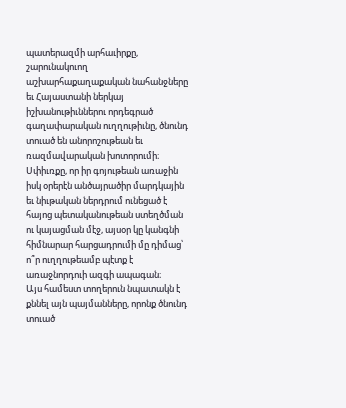պատերազմի արհաւիրքը, շարունակուող աշխարհաքաղաքական նահանջները եւ Հայաստանի ներկայ իշխանութիւններու որդեգրած գաղափարական ուղղութիւնը, ծնունդ տուած են անորոշութեան եւ ռազմավարական խոտորումի։
Սփիւռքը, որ իր գոյութեան առաջին իսկ օրերէն անծայրածիր մարդկային եւ նիւթական ներդրում ունեցած է հայոց պետականութեան ստեղծման ու կայացման մէջ, այսօր կը կանգնի հիմնարար հարցադրումի մը դիմաց՝ ո՞ր ուղղութեամբ պէտք է առաջնորդուի ազգի ապագան։
Այս համեստ տողերուն նպատակն է քննել այն պայմանները, որոնք ծնունդ տուած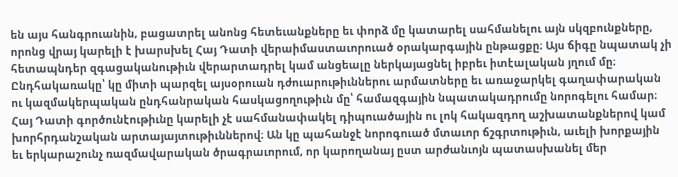են այս հանգրուանին, բացատրել անոնց հետեւանքները եւ փորձ մը կատարել սահմանելու այն սկզբունքները, որոնց վրայ կարելի է խարսխել Հայ Դատի վերաիմաստաւորուած օրակարգային ընթացքը։ Այս ճիգը նպատակ չի հետապնդեր զգացականութիւն վերարտադրել կամ անցեալը ներկայացնել իբրեւ իտէալական յղում մը։ Ընդհակառակը՝ կը միտի պարզել այսօրուան դժուարութիւններու արմատները եւ առաջարկել գաղափարական ու կազմակերպական ընդհանրական հասկացողութիւն մը՝ համազգային նպատակադրումը նորոգելու համար։ Հայ Դատի գործունէութիւնը կարելի չէ սահմանափակել դիպուածային ու լոկ հակազդող աշխատանքներով կամ խորհրդանշական արտայայտութիւններով։ Ան կը պահանջէ նորոգուած մտաւոր ճշգրտութիւն, աւելի խորքային եւ երկարաշունչ ռազմավարական ծրագրաւորում, որ կարողանայ ըստ արժանւոյն պատասխանել մեր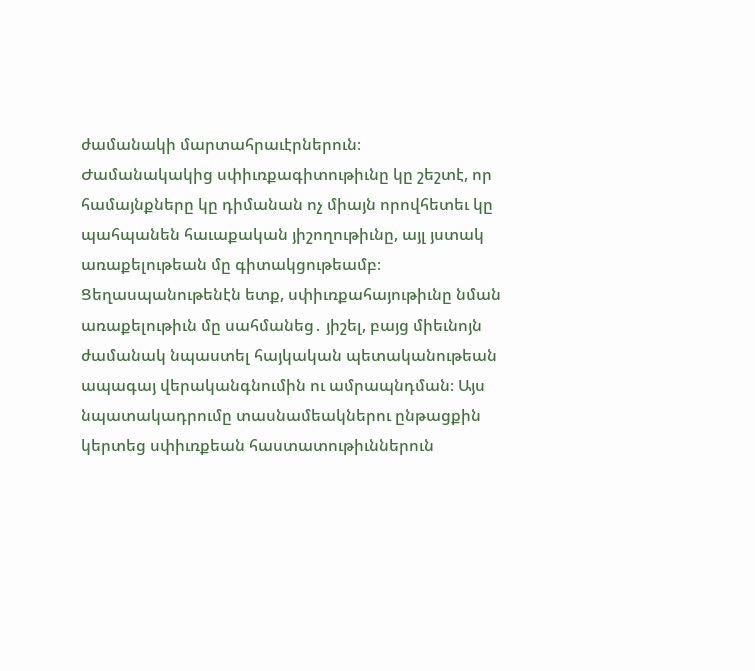ժամանակի մարտահրաւէրներուն։
Ժամանակակից սփիւռքագիտութիւնը կը շեշտէ, որ համայնքները կը դիմանան ոչ միայն որովհետեւ կը պահպանեն հաւաքական յիշողութիւնը, այլ յստակ առաքելութեան մը գիտակցութեամբ։ Ցեղասպանութենէն ետք, սփիւռքահայութիւնը նման առաքելութիւն մը սահմանեց․ յիշել, բայց միեւնոյն ժամանակ նպաստել հայկական պետականութեան ապագայ վերականգնումին ու ամրապնդման։ Այս նպատակադրումը տասնամեակներու ընթացքին կերտեց սփիւռքեան հաստատութիւններուն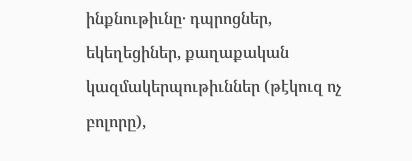ինքնութիւնը․ դպրոցներ, եկեղեցիներ, քաղաքական կազմակերպութիւններ (թէկուզ ոչ բոլորը),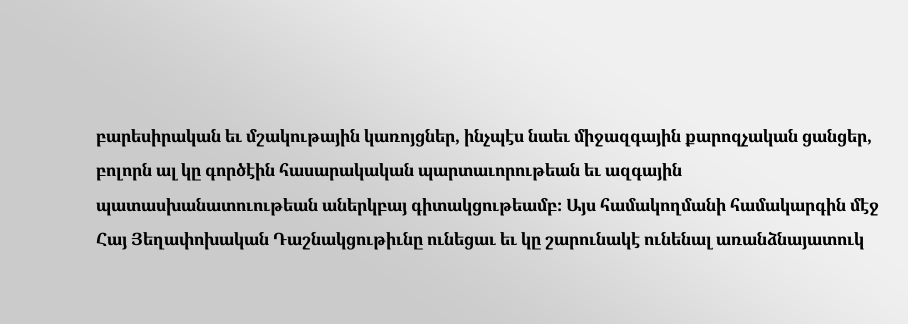բարեսիրական եւ մշակութային կառոյցներ, ինչպէս նաեւ միջազգային քարոզչական ցանցեր, բոլորն ալ կը գործէին հասարակական պարտաւորութեան եւ ազգային պատասխանատուութեան աներկբայ գիտակցութեամբ։ Այս համակողմանի համակարգին մէջ Հայ Յեղափոխական Դաշնակցութիւնը ունեցաւ եւ կը շարունակէ ունենալ առանձնայատուկ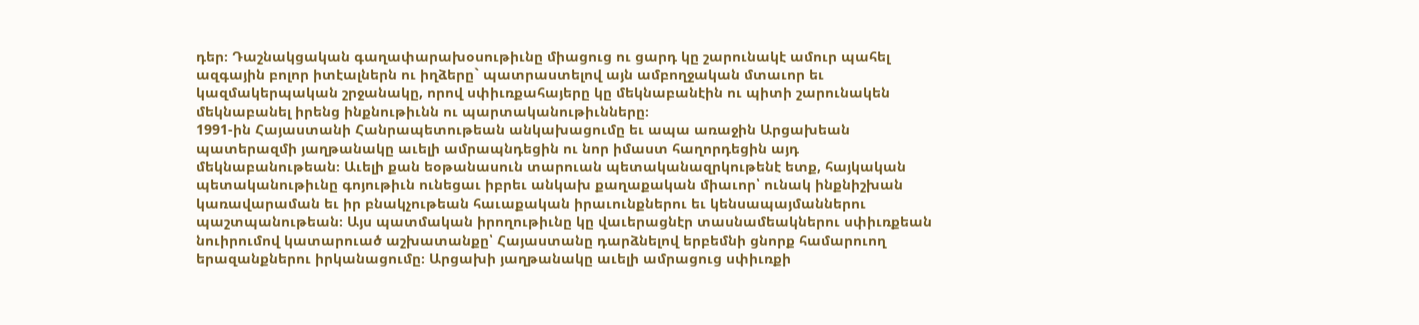դեր։ Դաշնակցական գաղափարախօսութիւնը միացուց ու ցարդ կը շարունակէ ամուր պահել ազգային բոլոր իտէալներն ու իղձերը` պատրաստելով այն ամբողջական մտաւոր եւ կազմակերպական շրջանակը, որով սփիւռքահայերը կը մեկնաբանէին ու պիտի շարունակեն մեկնաբանել իրենց ինքնութիւնն ու պարտականութիւնները։
1991-ին Հայաստանի Հանրապետութեան անկախացումը եւ ապա առաջին Արցախեան պատերազմի յաղթանակը աւելի ամրապնդեցին ու նոր իմաստ հաղորդեցին այդ մեկնաբանութեան։ Աւելի քան եօթանասուն տարուան պետականազրկութենէ ետք, հայկական պետականութիւնը գոյութիւն ունեցաւ իբրեւ անկախ քաղաքական միաւոր՝ ունակ ինքնիշխան կառավարաման եւ իր բնակչութեան հաւաքական իրաւունքներու եւ կենսապայմաններու պաշտպանութեան։ Այս պատմական իրողութիւնը կը վաւերացնէր տասնամեակներու սփիւռքեան նուիրումով կատարուած աշխատանքը՝ Հայաստանը դարձնելով երբեմնի ցնորք համարուող երազանքներու իրկանացումը։ Արցախի յաղթանակը աւելի ամրացուց սփիւռքի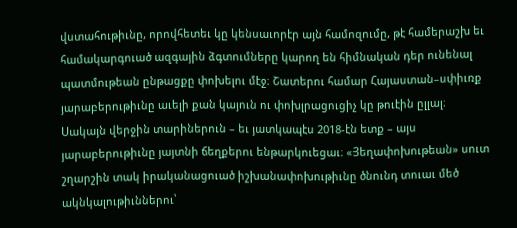վստահութիւնը, որովհետեւ կը կենսաւորէր այն համոզումը, թէ համերաշխ եւ համակարգուած ազգային ձգտումները կարող են հիմնական դեր ունենալ պատմութեան ընթացքը փոխելու մէջ։ Շատերու համար Հայաստան–սփիւռք յարաբերութիւնը աւելի քան կայուն ու փոխլրացուցիչ կը թուէին ըլլալ։
Սակայն վերջին տարիներուն – եւ յատկապէս 2018-էն ետք – այս յարաբերութիւնը յայտնի ճեղքերու ենթարկուեցաւ։ «Յեղափոխութեան» սուտ շղարշին տակ իրականացուած իշխանափոխութիւնը ծնունդ տուաւ մեծ ակնկալութիւններու՝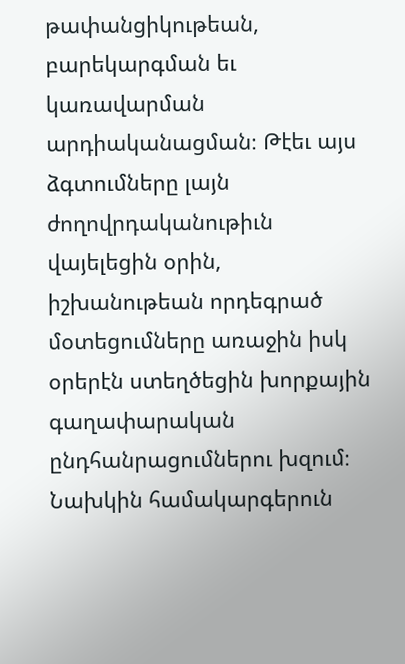թափանցիկութեան, բարեկարգման եւ կառավարման արդիականացման։ Թէեւ այս ձգտումները լայն ժողովրդականութիւն վայելեցին օրին, իշխանութեան որդեգրած մօտեցումները առաջին իսկ օրերէն ստեղծեցին խորքային գաղափարական ընդհանրացումներու խզում։ Նախկին համակարգերուն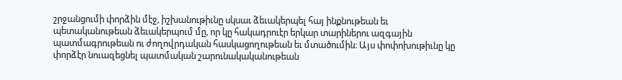շրջանցումի փորձին մէջ, իշխանութիւնը սկսաւ ձեւակերպել հայ ինքնութեան եւ պետականութեան ձեւակերպում մը, որ կը հակադրուէր երկար տարիներու ազգային պատմագրութեան ու ժողովրդական հասկացողութեան եւ մտածումին։ Այս փոփոխութիւնը կը փորձէր նուազեցնել պատմական շարունակականութեան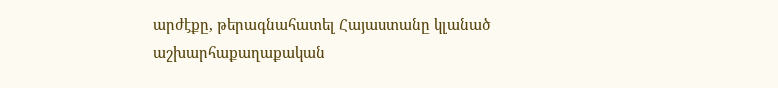արժէքը, թերագնահատել Հայաստանը կլանած աշխարհաքաղաքական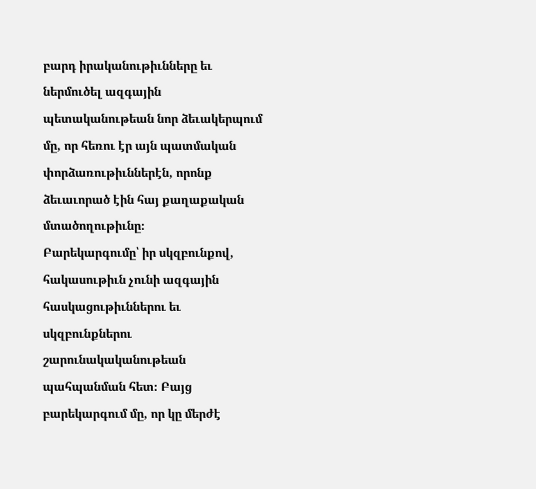բարդ իրականութիւնները եւ ներմուծել ազգային պետականութեան նոր ձեւակերպում մը, որ հեռու էր այն պատմական փորձառութիւններէն, որոնք ձեւաւորած էին հայ քաղաքական մտածողութիւնը։
Բարեկարգումը՝ իր սկզբունքով, հակասութիւն չունի ազգային հասկացութիւններու եւ սկզբունքներու շարունակականութեան պահպանման հետ։ Բայց բարեկարգում մը, որ կը մերժէ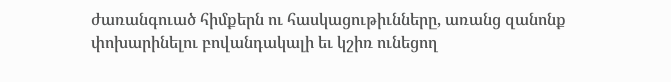ժառանգուած հիմքերն ու հասկացութիւնները, առանց զանոնք փոխարինելու բովանդակալի եւ կշիռ ունեցող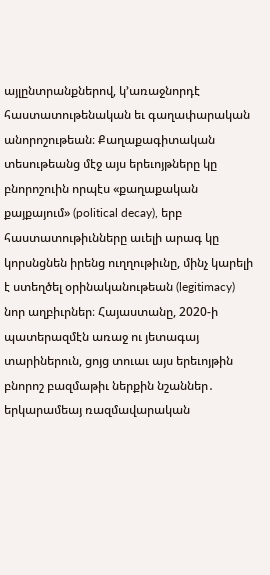այլընտրանքներով, կ՚առաջնորդէ հաստատութենական եւ գաղափարական անորոշութեան։ Քաղաքագիտական տեսութեանց մէջ այս երեւոյթները կը բնորոշուին որպէս «քաղաքական քայքայում» (political decay), երբ հաստատութիւնները աւելի արագ կը կորսնցնեն իրենց ուղղութիւնը, մինչ կարելի է ստեղծել օրինականութեան (legitimacy) նոր աղբիւրներ։ Հայաստանը, 2020-ի պատերազմէն առաջ ու յետագայ տարիներուն, ցոյց տուաւ այս երեւոյթին բնորոշ բազմաթիւ ներքին նշաններ․ երկարամեայ ռազմավարական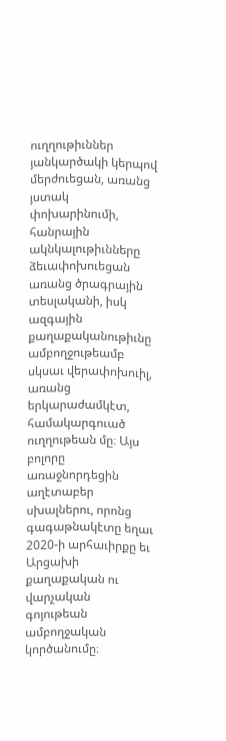ուղղութիւններ յանկարծակի կերպով մերժուեցան, առանց յստակ փոխարինումի, հանրային ակնկալութիւնները ձեւափոխուեցան առանց ծրագրային տեսլականի, իսկ ազգային քաղաքականութիւնը ամբողջութեամբ սկսաւ վերափոխուիլ, առանց երկարաժամկէտ, համակարգուած ուղղութեան մը։ Այս բոլորը առաջնորդեցին աղէտաբեր սխալներու, որոնց գագաթնակէտը եղաւ 2020-ի արհաւիրքը եւ Արցախի քաղաքական ու վարչական գոյութեան ամբողջական կործանումը։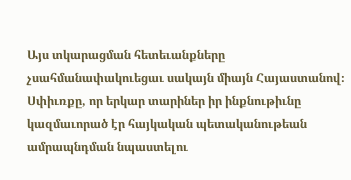Այս տկարացման հետեւանքները չսահմանափակուեցաւ սակայն միայն Հայաստանով։ Սփիւռքը, որ երկար տարիներ իր ինքնութիւնը կազմաւորած էր հայկական պետականութեան ամրապնդման նպաստելու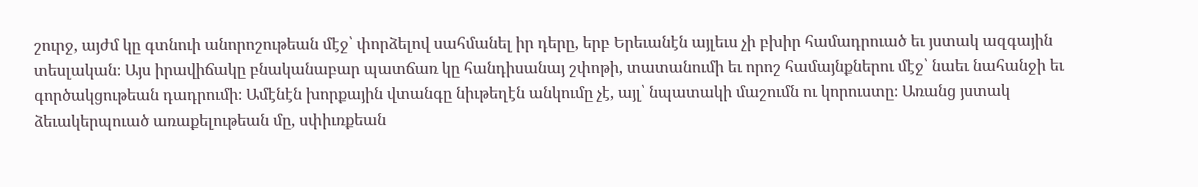շուրջ, այժմ կը գտնուի անորոշութեան մէջ՝ փորձելով սահմանել իր դերը, երբ Երեւանէն այլեւս չի բխիր համադրուած եւ յստակ ազգային տեսլական։ Այս իրավիճակը բնականաբար պատճառ կը հանդիսանայ շփոթի, տատանումի եւ որոշ համայնքներու մէջ՝ նաեւ նահանջի եւ գործակցութեան դադրումի։ Ամէնէն խորքային վտանգը նիւթեղէն անկումը չէ, այլ՝ նպատակի մաշումն ու կորուստը։ Առանց յստակ ձեւակերպուած առաքելութեան մը, սփիւռքեան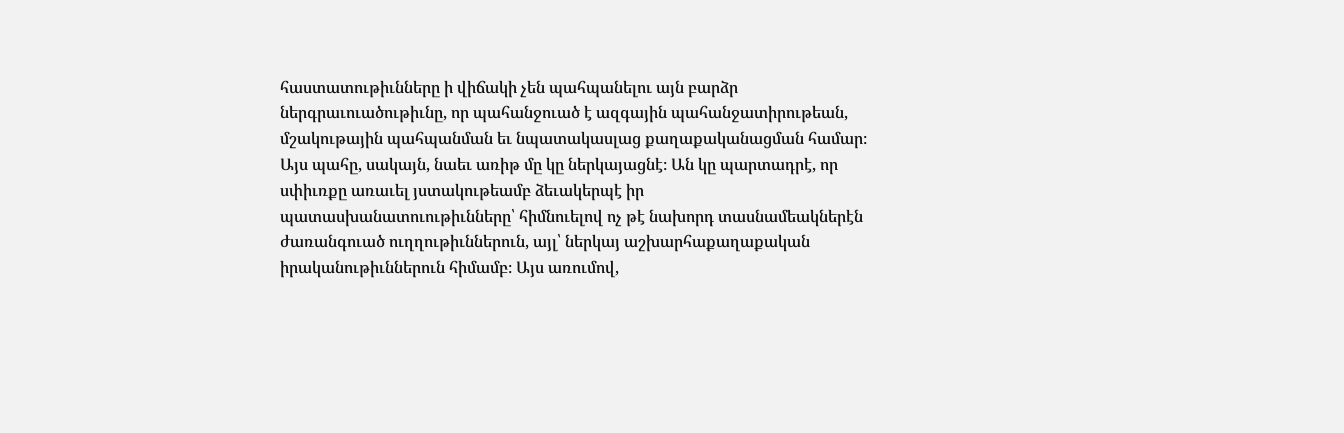հաստատութիւնները ի վիճակի չեն պահպանելու այն բարձր ներգրաւուածութիւնը, որ պահանջուած է ազգային պահանջատիրութեան, մշակութային պահպանման եւ նպատակասլաց քաղաքականացման համար։
Այս պահը, սակայն, նաեւ առիթ մը կը ներկայացնէ։ Ան կը պարտադրէ, որ սփիւռքը առաւել յստակութեամբ ձեւակերպէ իր պատասխանատուութիւնները՝ հիմնուելով ոչ թէ նախորդ տասնամեակներէն ժառանգուած ուղղութիւններուն, այլ՝ ներկայ աշխարհաքաղաքական իրականութիւններուն հիմամբ։ Այս առումով,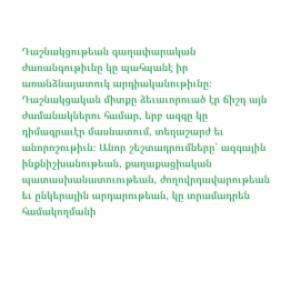Դաշնակցութեան գաղափարական ժառանգութիւնը կը պահպանէ իր առանձնայատուկ արդիականութիւնը։ Դաշնակցական միտքը ձեւաւորուած էր ճիշդ այն ժամանակներու համար, երբ ազգը կը դիմագրաւէր մասնատում, տեղաշարժ եւ անորոշութիւն։ Անոր շեշտադրումները՝ ազգային ինքնիշխանութեան, քաղաքացիական պատասխանատուութեան, ժողովրդավարութեան եւ ընկերային արդարութեան, կը տրամադրեն համակողմանի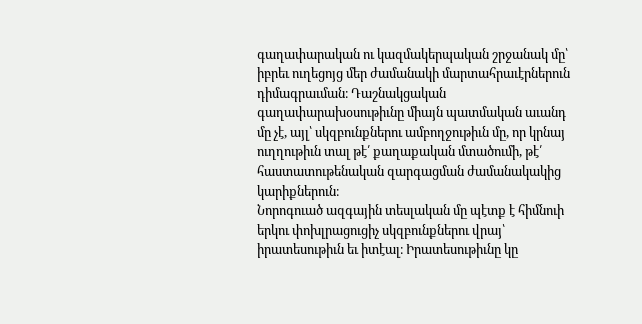գաղափարական ու կազմակերպական շրջանակ մը՝ իբրեւ ուղեցոյց մեր ժամանակի մարտահրաւէրներուն դիմագրաւման։ Դաշնակցական գաղափարախօսութիւնը միայն պատմական աւանդ մը չէ, այլ՝ սկզբունքներու ամբողջութիւն մը, որ կրնայ ուղղութիւն տալ թէ՛ քաղաքական մտածումի, թէ՛ հաստատութենական զարգացման ժամանակակից կարիքներուն։
Նորոգուած ազգային տեսլական մը պէտք է հիմնուի երկու փոխլրացուցիչ սկզբունքներու վրայ՝ իրատեսութիւն եւ իտէալ։ Իրատեսութիւնը կը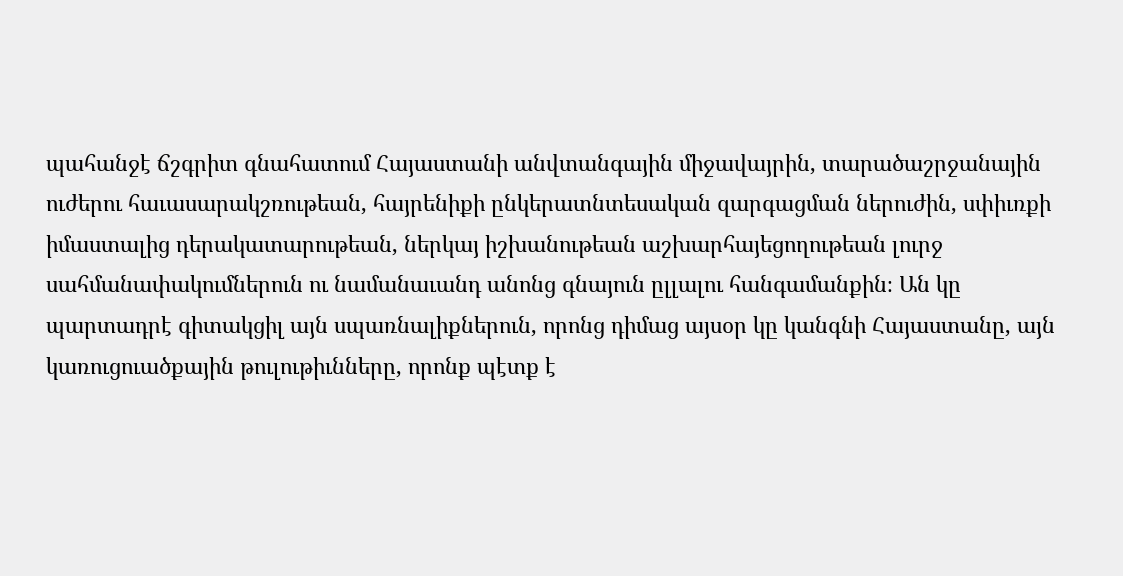պահանջէ ճշգրիտ գնահատում Հայաստանի անվտանգային միջավայրին, տարածաշրջանային ուժերու հաւասարակշռութեան, հայրենիքի ընկերատնտեսական զարգացման ներուժին, սփիւռքի իմաստալից դերակատարութեան, ներկայ իշխանութեան աշխարհայեցողութեան լուրջ սահմանափակումներուն ու նամանաւանդ անոնց գնայուն ըլլալու հանգամանքին։ Ան կը պարտադրէ գիտակցիլ այն սպառնալիքներուն, որոնց դիմաց այսօր կը կանգնի Հայաստանը, այն կառուցուածքային թուլութիւնները, որոնք պէտք է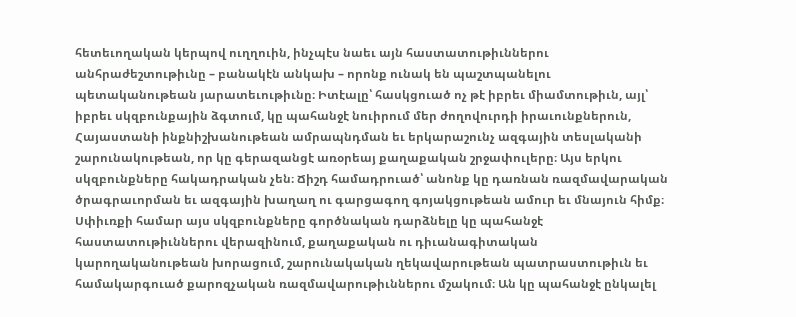հետեւողական կերպով ուղղուին, ինչպէս նաեւ այն հաստատութիւններու անհրաժեշտութիւնը – բանակէն անկախ – որոնք ունակ են պաշտպանելու պետականութեան յարատեւութիւնը։ Իտէալը՝ հասկցուած ոչ թէ իբրեւ միամտութիւն, այլ՝ իբրեւ սկզբունքային ձգտում, կը պահանջէ նուիրում մեր ժողովուրդի իրաւունքներուն, Հայաստանի ինքնիշխանութեան ամրապնդման եւ երկարաշունչ ազգային տեսլականի շարունակութեան, որ կը գերազանցէ առօրեայ քաղաքական շրջափուլերը։ Այս երկու սկզբունքները հակադրական չեն։ Ճիշդ համադրուած՝ անոնք կը դառնան ռազմավարական ծրագրաւորման եւ ազգային խաղաղ ու գարցագող գոյակցութեան ամուր եւ մնայուն հիմք։
Սփիւռքի համար այս սկզբունքները գործնական դարձնելը կը պահանջէ հաստատութիւններու վերազինում, քաղաքական ու դիւանագիտական կարողականութեան խորացում, շարունակական ղեկավարութեան պատրաստութիւն եւ համակարգուած քարոզչական ռազմավարութիւններու մշակում։ Ան կը պահանջէ ընկալել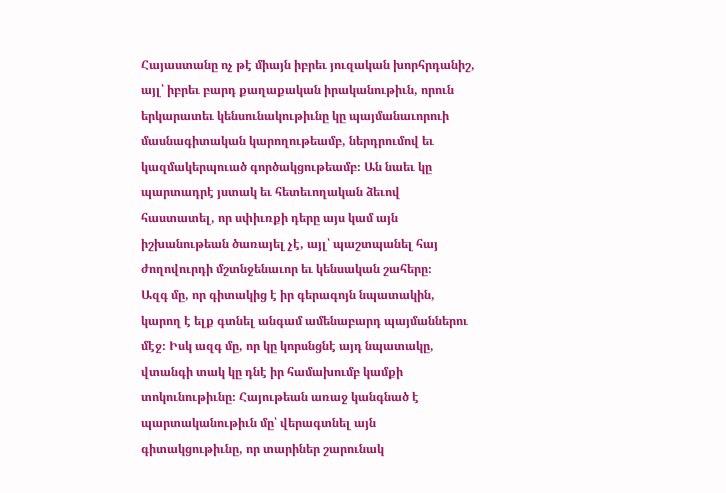Հայաստանը ոչ թէ միայն իբրեւ յուզական խորհրդանիշ, այլ՝ իբրեւ բարդ քաղաքական իրականութիւն, որուն երկարատեւ կենսունակութիւնը կը պայմանաւորուի մասնագիտական կարողութեամբ, ներդրումով եւ կազմակերպուած գործակցութեամբ։ Ան նաեւ կը պարտադրէ յստակ եւ հետեւողական ձեւով հաստատել, որ սփիւռքի դերը այս կամ այն իշխանութեան ծառայել չէ, այլ՝ պաշտպանել հայ ժողովուրդի մշտնջենաւոր եւ կենսական շահերը։
Ազգ մը, որ գիտակից է իր գերագոյն նպատակին, կարող է ելք գտնել անգամ ամենաբարդ պայմաններու մէջ։ Իսկ ազգ մը, որ կը կորսնցնէ այդ նպատակը, վտանգի տակ կը դնէ իր համախումբ կամքի տոկունութիւնը։ Հայութեան առաջ կանգնած է պարտականութիւն մը՝ վերագտնել այն գիտակցութիւնը, որ տարիներ շարունակ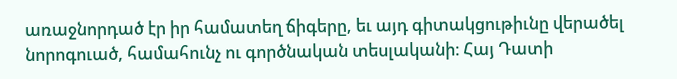առաջնորդած էր իր համատեղ ճիգերը, եւ այդ գիտակցութիւնը վերածել նորոգուած, համահունչ ու գործնական տեսլականի։ Հայ Դատի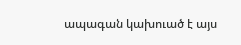ապագան կախուած է այս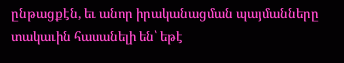ընթացքէն, եւ անոր իրականացման պայմանները տակաւին հասանելի են՝ եթէ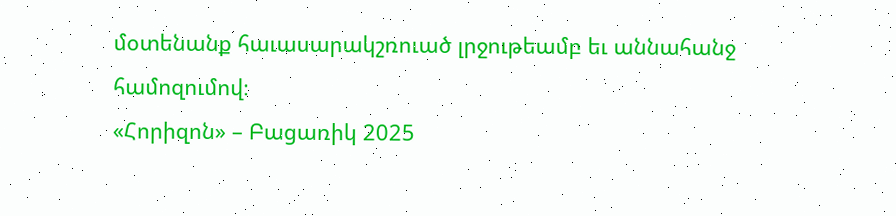մօտենանք հաւասարակշռուած լրջութեամբ եւ աննահանջ համոզումով։
«Հորիզոն» – Բացառիկ 2025